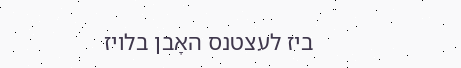ביז לעצטנס האָבן בלויז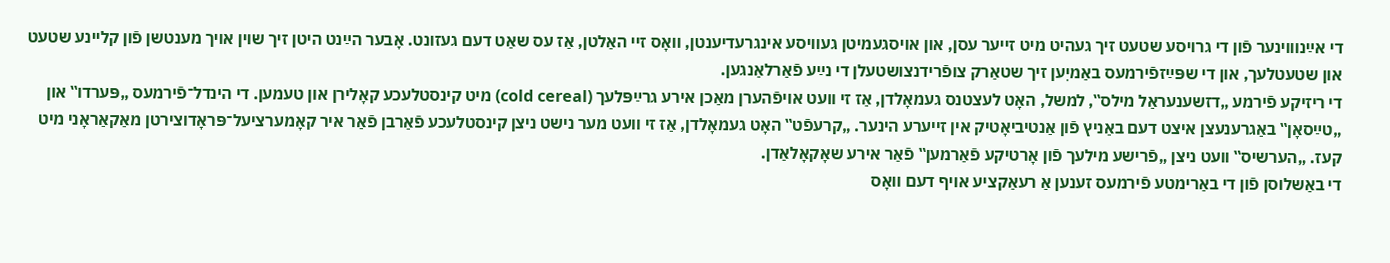די אײַנוווינער פֿון די גרויסע שטעט זיך געהיט מיט זייער עסן, און אויסגעמיטן געוויסע אינגרעדיענטן, וואָס זיי האַלטן, אַז עס שאַט דעם געזונט. אָבער הײַנט היטן זיך שוין אויך מענטשן פֿון קליינע שטעט און שטעטלעך, און די שפּײַזפֿירמעס באַמיִען זיך שטאַרק צופֿרידנצושטעלן די נײַע פֿאַרלאַנגען.
די ריזיקע פֿירמע „דזשענעראַל מילס‟, למשל, האָט לעצטנס געמאָלדן, אַז זי וועט אויפֿהערן מאַכן אירע גרײַפּלעך (cold cereal) מיט קינסטלעכע קאָלירן און טעמען. די הינדל־פֿירמעס „פּערדו‟ און „טײַסאָן‟ באַגרענעצן איצט דעם באַניץ פֿון אַנטיביאָטיק אין זייערע הינער. „קרעפֿט‟ האָט געמאָלדן, אַז זי וועט מער נישט ניצן קינסטלעכע פֿאַרבן פֿאַר איר קאָמערציעל־פּראָדוצירטן מאַקאַראָני מיט קעז. „הערשיס‟ וועט ניצן „פֿרישע מילעך פֿון אָרטיקע פֿאַרמען‟ פֿאַר אירע שאָקאָלאַדן.
די באַשלוסן פֿון די באַרימטע פֿירמעס זענען אַ רעאַקציע אויף דעם וואָס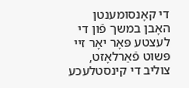די קאָנסומענטן האָבן במשך פֿון די לעצטע פּאָר יאָר זיי פּשוט פֿאַרלאָזט, צוליב די קינסטלעכע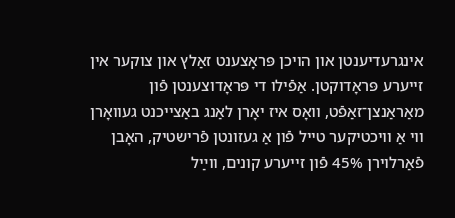אינגרעדיענטן און הויכן פּראָצענט זאַלץ און צוקער אין זייערע פּראָדוקטן. אַפֿילו די פּראָדוצענטן פֿון מאַראַנצן־זאַפֿט, וואָס איז יאָרן לאַנג באַצייכנט געוואָרן ווי אַ וויכטיקער טייל פֿון אַ געזונטן פֿרישטיק, האָבן פֿאַרלוירן 45% פֿון זייערע קונים, ווײַל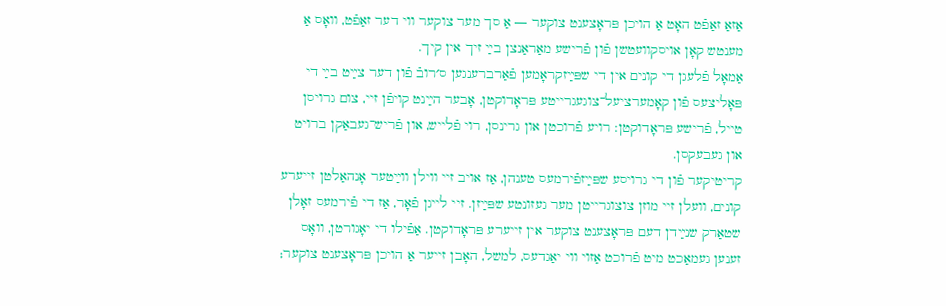אַזאַ זאַפֿט האָט אַ הויכן פּראָצענט צוקער — אַ סך מער צוקער ווי דער זאַפֿט, וואָס אַ מענטש קאָן אויסקוועטשן פֿון פֿרישע מאַראַנצן בײַ זיך אין קיך.
אַמאָל פֿלעגן די קונים אין די שפּײַזקראָמען פֿאַרברענגען ס׳רובֿ פֿון דער צײַט בײַ די פּאָליצעס פֿון קאָמערציעל־צוגעגרייטע פּראָדוקטן, אָבער הײַנט קויפֿן זיי, צום גרויסן טייל, פֿרישע פּראָדוקטן: רויע פֿרוכטן און גרינסן, רוי פֿלייש, און פֿריש־געבאַקן ברויט און געבעקסן.
קריטיקער פֿון די גרויסע שפּײַזפֿירמעס טענהן, אַז אויב זיי ווילן ווײַטער אָנהאַלטן זייערע קונים, וועלן זיי מוזן צוצוגרייטן מער געזונטע שפּײַזן. זיי לייגן פֿאָר, אַז די פֿירמעס זאָלן שטאַרק שנײַדן דעם פּראָצענט צוקער אין זייערע פּראָדוקטן. אַפֿילו די יאָגורטן, וואָס זענען געמאַכט מיט פֿרוכט אַזוי ווי יאַגדעס, למשל, האָבן זייער אַ הויכן פּראָצענט צוקער;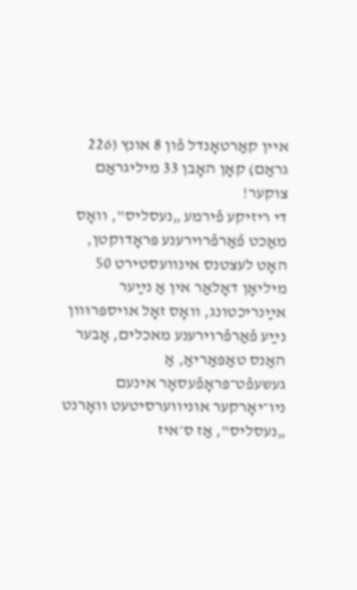איין קאַרטאָנדל פֿון 8 אונץ (226 גראַם) קאָן האָבן 33 מיליגראַם צוקער!
די ריזיקע פֿירמע „נעסליס‟, וואָס מאַכט פֿאַרפֿרוירענע פּראָדוקטן, האָט לעצטנס אינוועסטירט 50 מיליאָן דאָלאַר אין אַ נײַער אײַנריכטונג, וואָס זאָל אויספּרוּוון נײַע פֿאַרפֿרוירענע מאכלים, אָבער האַנס טאַפּאַריאַ, אַ געשעפֿט־פּראָפֿעסאָר אינעם ניו־יאָרקער אוניווערסיטעט וואָרנט „נעסליס‟, אַז ס׳איז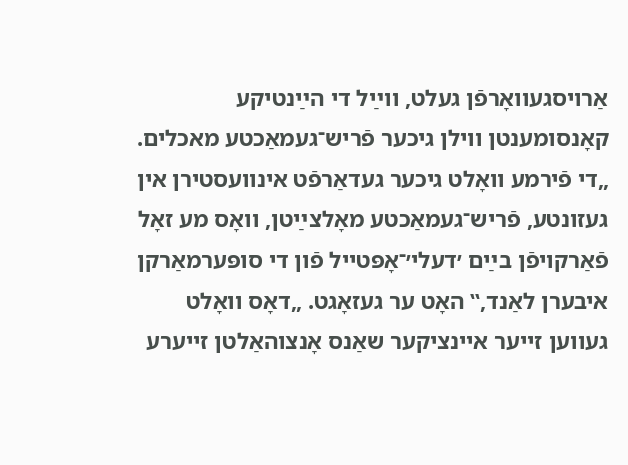אַרויסגעוואָרפֿן געלט, ווײַל די הײַנטיקע קאָנסומענטן ווילן גיכער פֿריש־געמאַכטע מאכלים. „די פֿירמע וואָלט גיכער געדאַרפֿט אינוועסטירן אין געזונטע, פֿריש־געמאַכטע מאָלצײַטן, וואָס מע זאָל פֿאַרקויפֿן בײַם ׳דעלי׳־אָפּטייל פֿון די סופּערמאַרקן איבערן לאַנד,‟ האָט ער געזאָגט. „דאָס וואָלט געווען זייער איינציקער שאַנס אָנצוהאַלטן זייערע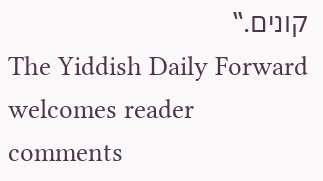קונים.‟
The Yiddish Daily Forward welcomes reader comments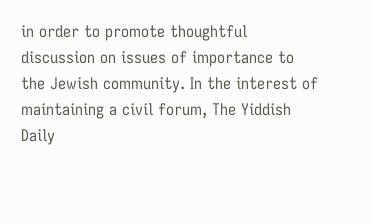in order to promote thoughtful discussion on issues of importance to the Jewish community. In the interest of maintaining a civil forum, The Yiddish Daily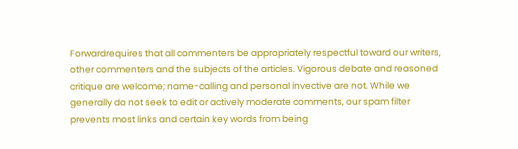Forwardrequires that all commenters be appropriately respectful toward our writers, other commenters and the subjects of the articles. Vigorous debate and reasoned critique are welcome; name-calling and personal invective are not. While we generally do not seek to edit or actively moderate comments, our spam filter prevents most links and certain key words from being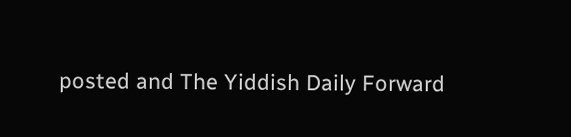posted and The Yiddish Daily Forward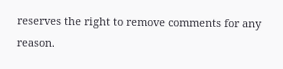reserves the right to remove comments for any reason.